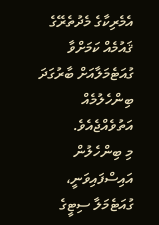އެމެރިކާގެ މެދުތެރޭގެ ޤައުމެއް ކަމަށްވާ ގުއަޓެމަލާއަށް ބާރުގަދަ ބިންހެލުމެއް އަތުވެއްޖެއެވެ.
މި ބިންހެލުން އައިސްފައިވަނީ، ގުއަޓެމަލާ ސިޓީގެ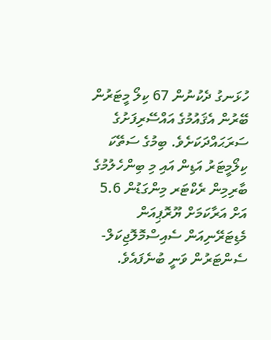ހުޅަނގު ދެކުނުން 67 ކިލޯ މީޓަރުން ބޭރުން އެޤައުމުގެ އައްސޭރިފަށުގެ ސަރަޙައްދަކަށެވެ. ބިމުގެ ސަތޭކަ ކިލޯމީޓަރު އަޑިން އައި މި ބިންހެލުމުގެ ބާރިމިން ރެކްޓަރ މިންގަޑުން 5.6 އަށް އަރާކަމަށް ޔޫރޮޕިއަން މެޑިޓަރޭނިއަން ސެއިސްމޮލޮޖިކަލް-ސެންޓަރުން ވަނީ ބުނެފައެވެ.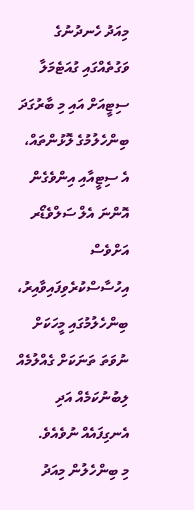މިއަދު ހެނދުނުގެ ވަގުތެއްގައި ގުއަޓެމަލާ ސިޓީއަށް އައި މި ބާރުގަދަ ބިންހެލުމުގެ ލޮޅުންތައް، އެ ސިޓީއާއި އިންވެގެން އޮންނަ އެލް ސަލްވެޑޯރ އަށްވެސް އިހުސާސްކުރެވިފައިވާއިރު، ބިންހެލުމުގައި މީހަކަށް ނުވަތަ ތަނަކަށް ގެއްލުމެއް ލިބުނުކަމެއް އަދި އެނގިފައެއް ނުވެއެވެ.
މި ބިންހެލުން މިއަދު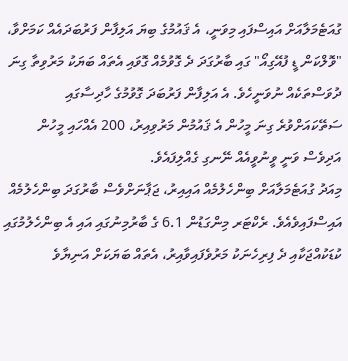ގުއަޓެމަލާއަށް އައިސްފައި މިވަނީ، އެ ޤައުމުގެ ބިޔަ އަލިފާން ފަރުބަދައެއް ކަމަށްވާ، "ވޮލްކަން ޑީ ފުއޭގިއޯ" ގައި ބާރުގަދަ ދެ ގޮވުމެއް ގޮވައި އެތައް ބަޔަކު މަރުވިތާ ގިނަ ދުވަސްތަކެއް ނުވަނީހެވެ. އެ އަލިފާން ފަރުބަދަ ގޮވުމުގެ ހާދިސާގައި ސަތޭކައަށްވުރެ ގިނަ މީހުން އެ ޤައުމުން މަރުވިއިރު، 200 އެއްހައި މީހުން އަދިވެސް ވަނީ ވީނުވީއެއް ނޭނގި ގެއްލިފައެވެ.
މިއަދު ގުއަޓެމަލާއަށް ބިންހެލުމެއް އައިއިރު، ޖަޕާނަށްވެސް ބާރުގަދަ ބިންހެލުމެއް އައިސްފައިވެއެވެ. ރެކްޓަރ މިންގަޑުން 6.1 ގެ ބާރުމިނުގައި އައި އެ ބިންހެލުމުގައި ކުޑަކުއްޖަކާއި ދެ ފިރިހެނަކު މަރުވެފައިވާއިރު، އެތައް ބަޔަކަށް އަނިޔާވެ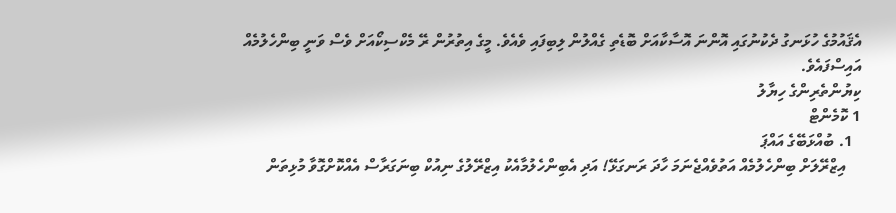އެޤައުމުގެ ހުޅަނގު ދެކުނުގައި އޮންނަ އޮސާކާއަށް ބޮޑެތި ގެއްލުން ލިބިފައި ވެއެވެ. މީގެ އިތުރުން ރޭ މެކްސިކޯއަށް ވެސް ވަނީ ބިންހެލުމެއް އައިސްފައެވެ.
ކިޔުންތެރިންގެ ހިޔާލު
1 ކޮމެންޓް
  1. ބުއްޅަބޭގެ އައްޕަ
    އިޒްރޭލަށް ބިންހެލުމެއް އަތުވެއްޖެނަމަ ހާދަ ރަނގަޅޭ! އަދި އެބިންހެލުމާއެކު އިޒްރޭލުގެ ނިއުކް ބިނަގަރާސް އެއްކޮށްގޮވާ މުޅިތަން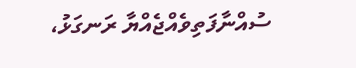ސުއްނާފަތިވެއްޖެއްޔާ ރަނގަޅު،